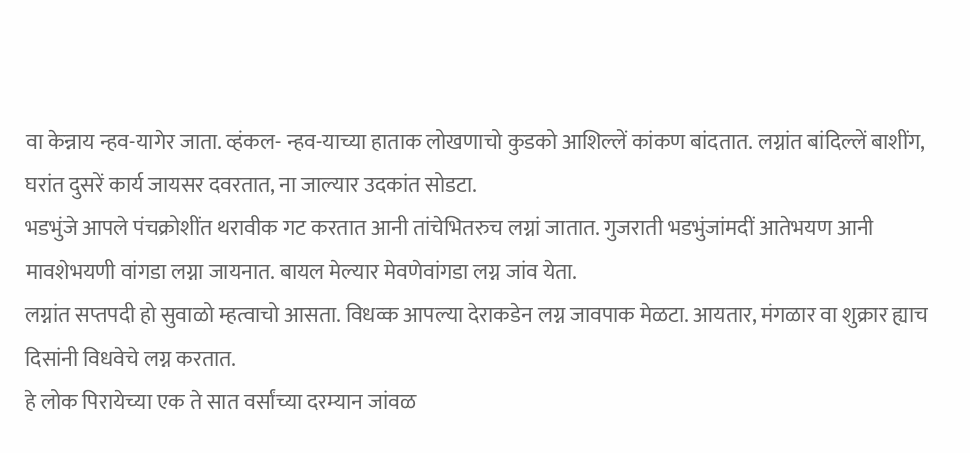वा केन्नाय न्हव-यागेर जाता. व्हंकल- न्हव-याच्या हाताक लोखणाचो कुडको आशिल्लें कांकण बांदतात. लग्नांत बांदिल्लें बाशींग, घरांत दुसरें कार्य जायसर दवरतात, ना जाल्यार उदकांत सोडटा.
भडभुंजे आपले पंचक्रोशींत थरावीक गट करतात आनी तांचेभितरुच लग्नां जातात. गुजराती भडभुंजांमदीं आतेभयण आनी मावशेभयणी वांगडा लग्ना जायनात. बायल मेल्यार मेवणेवांगडा लग्न जांव येता.
लग्नांत सप्तपदी हो सुवाळो म्हत्वाचो आसता. विधव्क आपल्या देराकडेन लग्न जावपाक मेळटा. आयतार, मंगळार वा शुक्रार ह्याच दिसांनी विधवेचे लग्न करतात.
हे लोक पिरायेच्या एक ते सात वर्सांच्या दरम्यान जांवळ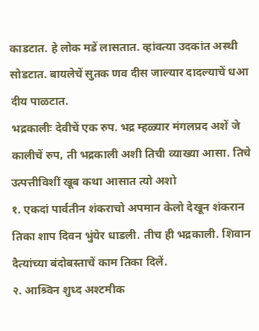काडटात. हे लोक मडें लासतात. व्हांवत्या उदकांत अस्थी सोडटात. बायलेचें सुतक णव दीस जाल्यार दादल्याचें धआ दीय पाळटात.
भद्रकालीः देवीचें एक रुप. भद्र म्हळ्यार मंगलप्रद अशें जे कालीचें रुप, ती भद्रकाली अशी तिची व्याख्या आसा. तिचे उत्पत्तीविशीं खूब कथा आसात त्यो अशो
१. एकदां पार्वतीन शंकराचो अपमान केलो देखून शंकरान तिका शाप दिवन भुंयेर धाडली. तीच ही भद्रकाली. शिवान दैत्यांच्या बंदोबस्ताचें काम तिका दिलें.
२. आश्र्विन शुध्द अश्टमीक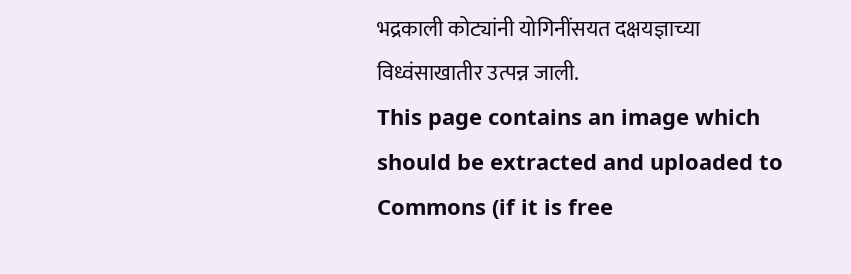भद्रकाली कोट्यांनी योगिनींसयत दक्षयज्ञाच्या विध्वंसाखातीर उत्पन्न जाली.
This page contains an image which should be extracted and uploaded to Commons (if it is free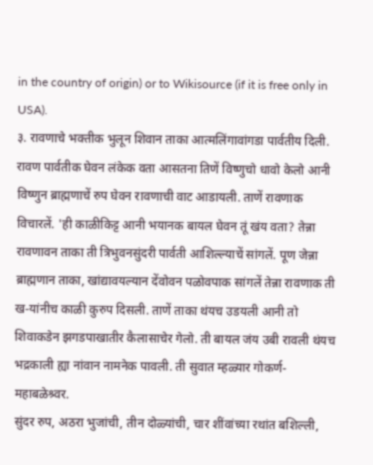in the country of origin) or to Wikisource (if it is free only in USA).
३. रावणाचे भक्तीक भुलून शिवान ताका आत्मलिंगावांगडा पार्वतीय दिली. रावण पार्वतीक घेवन लंकेक वता आसतना तिणें विष्णुचो धावो केलो आनी विष्णुन ब्राह्मणाचें रुप घेवन रावणाची वाट आडायली. ताणें रावणाक विचारलें. 'ही काळीकिट्ट आनी भयानक बायल घेवन तूं खंय वता? तेन्ना रावणावन ताका ती त्रिभुवनसुंदरी पार्वती आशिल्ल्याचें सांगलें. पूण जेन्ना ब्राह्मणान ताका, खांद्यावयल्यान देंवोवन पळोवपाक सांगलें तेन्ना रावणाक ती ख-यांनीच काळी कुरुप दिसली. ताणें ताका थंयच उडयली आनी तो शिवाकडेन झगडपाखातीर कैलासाचेर गेलो. ती बायल जंय उबी रावली थंयच भद्रकाली ह्या नांवान नामनेक पावली. ती सुवात म्हळ्यार गोकर्ण-महाबळेश्र्वर.
सुंदर रुप, अठरा भुजांची, तीन दोळ्यांची, चार शींवांच्या रथांत बशिल्ली,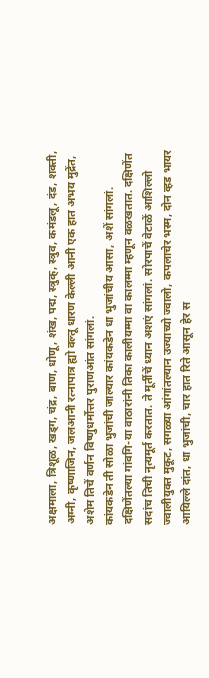अक्षमाला, त्रिशूळ, खड्ग, चंद्र, बाण, धोणू, शंख, पद्म, स्त्रुक्, स्त्रुव, कमंडलू, दंड, शक्ती, अग्नी, कृष्णाजिन, जलआनी रत्नापात्र ह्यो वल्तू धारण केल्ली आनी एक हात अभय मुद्रेंत, अशेम तिचें वर्णन विष्णुधर्मोत्तर पुराणआंत सांगलां.
कांयकडेन ती सोळा भुजांची जाल्यार कांयकडेन धा भुजांचीय आसा, अशें सांगलां.
दक्षिणेंतल्या गांवगि-या वाठारांनी तिका कालीयम्मा वा कालम्मा म्हणून वळखतात. दक्षिणेंत सदांच तिची नृत्यमूर्त करतात. ते मूर्तीचें ध्यान अशएं सांगलां. सोरपाचें वेटाळें आशिल्लो ज्वालीयुक्त मुकूट, सगळ्या आंगांतल्यान उज्याच्यो ज्वालो, कपलाचेर भस्म, दोन व्हड भायर आयिल्ले दांत, धा भुजांची, चार हात रिते आसून हेर स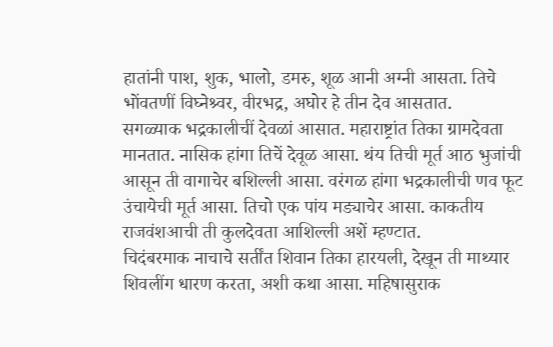हातांनी पाश, शुक, भालो, डमरु, शूळ आनी अग्नी आसता. तिचे भोंवतणीं विघ्नेश्र्वर, वीरभद्र, अघोर हे तीन देव आसतात.
सगळ्याक भद्रकालीचीं देवळां आसात. महाराष्ट्रांत तिका ग्रामदेवता मानतात. नासिक हांगा तिचें देवूळ आसा. थंय तिची मूर्त आठ भुजांची आसून ती वागाचेर बशिल्ली आसा. वरंगळ हांगा भद्रकालीची णव फूट उंचायेची मूर्त आसा. तिचो एक पांय मड्याचेर आसा. काकतीय राजवंशआची ती कुलदेवता आशिल्ली अशें म्हण्टात.
चिदंबरमाक नाचाचे सर्तींत शिवान तिका हारयली, देखून ती माथ्यार शिवलींग धारण करता, अशी कथा आसा. महिषासुराक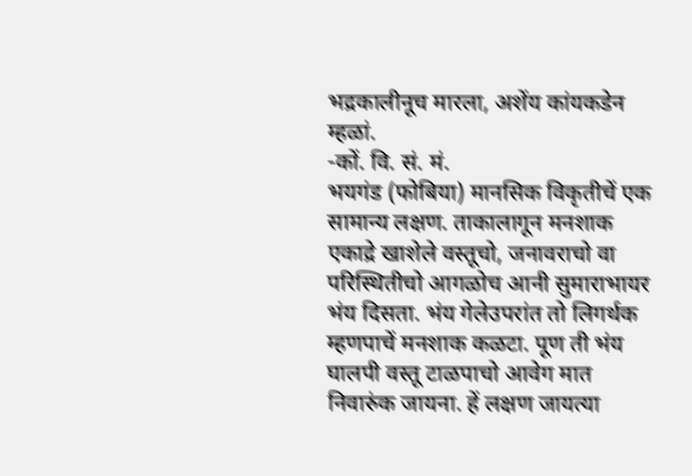भद्रकालीनूच मारला, अशेंय कांयकडेन म्हळां.
-कों. वि. सं. मं.
भयगंड (फोबिया) मानसिक विकृतीचें एक सामान्य लक्षण. ताकालागून मनशाक एकाद्रे खाशेले वस्तूचो, जनावराचो वा परिस्थितीचो आगळोच आनी सुमाराभायर भंय दिसता. भंय गेलेउपरांत तो लिगर्थक म्हणपाचें मनशाक कळटा. पूण ती भंय घालपी वस्तू टाळपाचो आवेग मात निवारुंक जायना. हें लक्षण जायत्या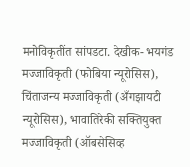मनोविकृतींत सांपडटा. देखीक- भयगंड मज्जाविकृती (फोबिया न्यूरोसिस), चिंताजन्य मज्जाविकृती (अँगझायटी न्यूरोसिस), भावातिरेकी सक्तियुक्त मज्जाविकृती (ऑबसेसिव्ह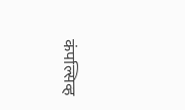कंपल्सिव्ह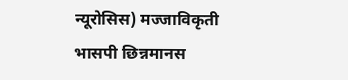न्यूरोसिस) मज्जाविकृती भासपी छिन्नमानस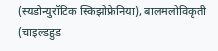(स्यडोन्युरॉटिक स्किझोफ्रेनिया), बालमलोविकृती (चाइल्डहुड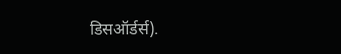डिसऑर्डर्स).